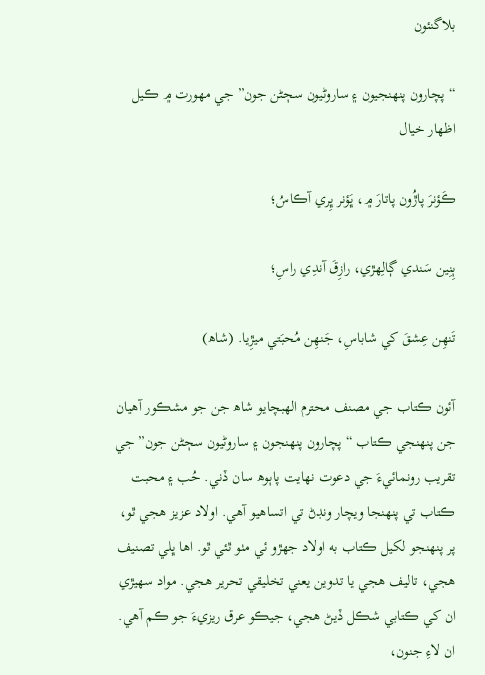بلاگنئون

“پچارون پنهنجيون ۽ ساروڻيون سڄڻن جون” جي مهورت ۾ ڪيل اظهار خيال

ڪَؤنرَ پاڙُون پاتارَ ۾، ڀَؤنر ڀِري آڪاسُ؛

ٻِنِين سَندي ڳالِهڙي، رازِقَ آندِي راسِ؛

تَنھِن عِشقَ کي شاباسِ، جَنھِن مُحبَتي ميڙِيا. (شاھ)

آئون ڪتاب جي مصنف محترم الھبچايو شاھ جن جو مشڪور آهيان جن پنھنجي ڪتاب “پچارون پنهنجون ۽ ساروڻيون سڄڻن جون” جي تقريب رونمائيءَ جي دعوت نهايت پاٻوھ سان ڏني. حُب ۽ محبت ڪتاب تي پنهنجا ويچار ونڊڻ تي اتساهيو آهي. اولاد عزيز هجي ٿو، پر پنهنجو لکيل ڪتاب به اولاد جهڙو ئي مٺو ٿئي ٿو. اها ڀلي تصنيف هجي، تاليف هجي يا تدوين يعني تخليقي تحرير هجي. مواد سهيڙي ان کي ڪتابي شڪل ڏيڻ هجي، جيڪو عرق ريزيءَ جو ڪم آهي. ان لاءِ جنون،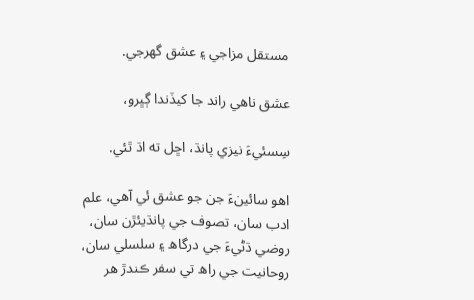مستقل مزاجي ۽ عشق گهرجي.

عشق ناهي راند جا کيڏندا ڳڀرو،

سِسئيءَ نيزي پانڌ، اڇل ته اڌ ٿئي.

اھو سائينءَ جن جو عشق ئي آهي، علم ادب سان، تصوف جي پانڌيئڙن سان، روضي ڌڻيءَ جي درگاھ ۽ سلسلي سان، روحانيت جي راھ تي سفر ڪندڙ هر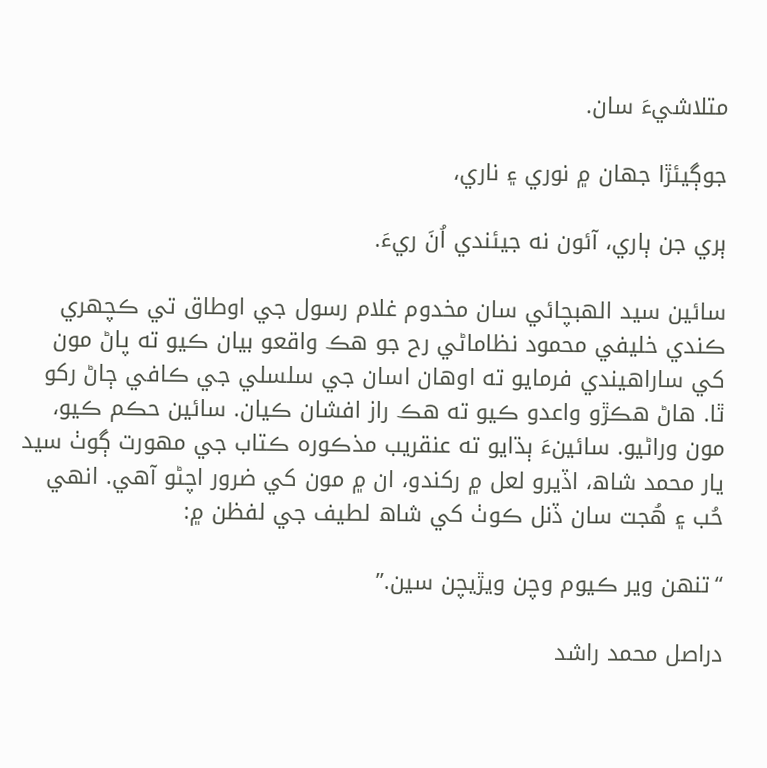متلاشيءَ سان.

جوڳيئڙا جهان ۾ نوري ۽ ناري،

ٻري جن ٻاري، آئون نه جيئندي اُنَ ريءَ.

سائين سيد الھبچائي سان مخدوم غلام رسول جي اوطاق تي ڪچهري ڪندي خليفي محمود نظاماڻي رح جو هڪ واقعو بيان ڪيو ته پاڻ مون کي ساراهيندي فرمايو ته اوهان اسان جي سلسلي جي ڪافي ڄاڻ رکو ٿا. هاڻ هڪڙو واعدو ڪيو ته هڪ راز افشان ڪيان. سائين حڪم ڪيو، مون وراڻيو. سائينءَ ٻڌايو ته عنقريب مذڪوره ڪتاب جي مھورت ڳوٺ سيد يار محمد شاھ، اڏيرو لعل ۾ رکندو، ان ۾ مون کي ضرور اچڻو آهي. انهي حُب ۽ هُجت سان ڏنل ڪوٺ کي شاھ لطيف جي لفظن ۾:

“تنهن وير ڪيوم وچن ويڙيچن سين.”

دراصل محمد راشد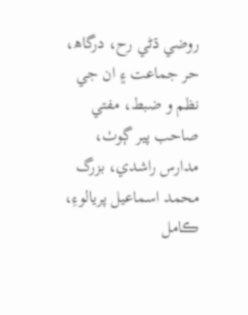روضي ڌڻي رح، درگاھ، حر جماعت ۽ ان جي نظم و ضبط، مفتي صاحب پير ڳوٺ، مدارس راشدي، بزرگ محمد اسماعيل پريالوءِ، ڪامل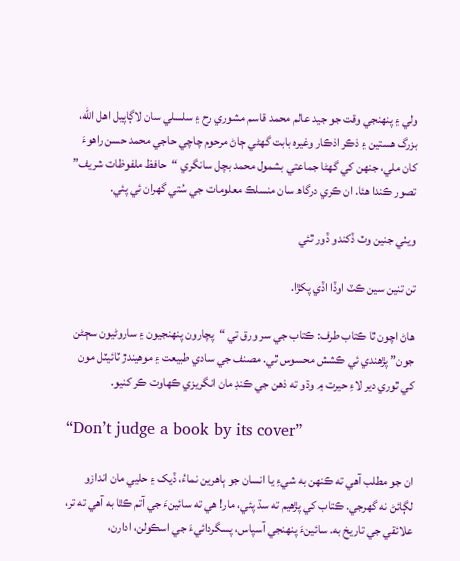ولي ۽ پنھنجي وقت جو جيد عالم محمد قاسم مشوري رح ۽ سلسلي سان لاڳاپيل اهل الله، بزرگ هستين ۽ ذڪر اذڪار وغيره بابت گهڻي ڄاڻ مرحوم چاچي حاجي محمد حسن راهوءَ کان ملي، جنهن کي گهڻا جماعتي بشمول محمد بچل سانگري “حافظ ملفوظات شريف” تصور ڪندا هئا. ان ڪري درگاھ سان منسلڪ معلومات جي سُتي گهران ئي پئي.

ويٺي جنين وٽ ڏکندو ڏور ٿئي

تن تنين سين ڪٽ اوڏا اڏي پکڙا.

هاڻ اچون ٿا ڪتاب طرف: ڪتاب جي سر ورق تي “پچارون پنهنجيون ۽ ساروڻيون سڄڻن جون” پڙهندي ئي ڪشش محسوس ٿي. مصنف جي سادي طبيعت ۽ موهيندڙ ٽائيٽل مون کي ٿوري دير لاءِ حيرت ۾ وڌو ته ذهن جي ڪنڊ مان انگريزي ڪهاوت ڪر کنيو.

“Don’t judge a book by its cover”

ان جو مطلب آهي ته ڪنهن به شيءِ يا انسان جو ٻاهرين نماءُ، ڏيک ۽ حليي مان اندازو لڳائڻ نه گهرجي. ڪتاب کي پڙهيم ته سڌ پئي، مار! هي ته سائينءَ جي آتم ڪٿا به آهي ته تر، علائقي جي تاريخ به. سائينءَ پنھنجي آسپاس، پسگردائيءَ جي اسڪولن، ادارن،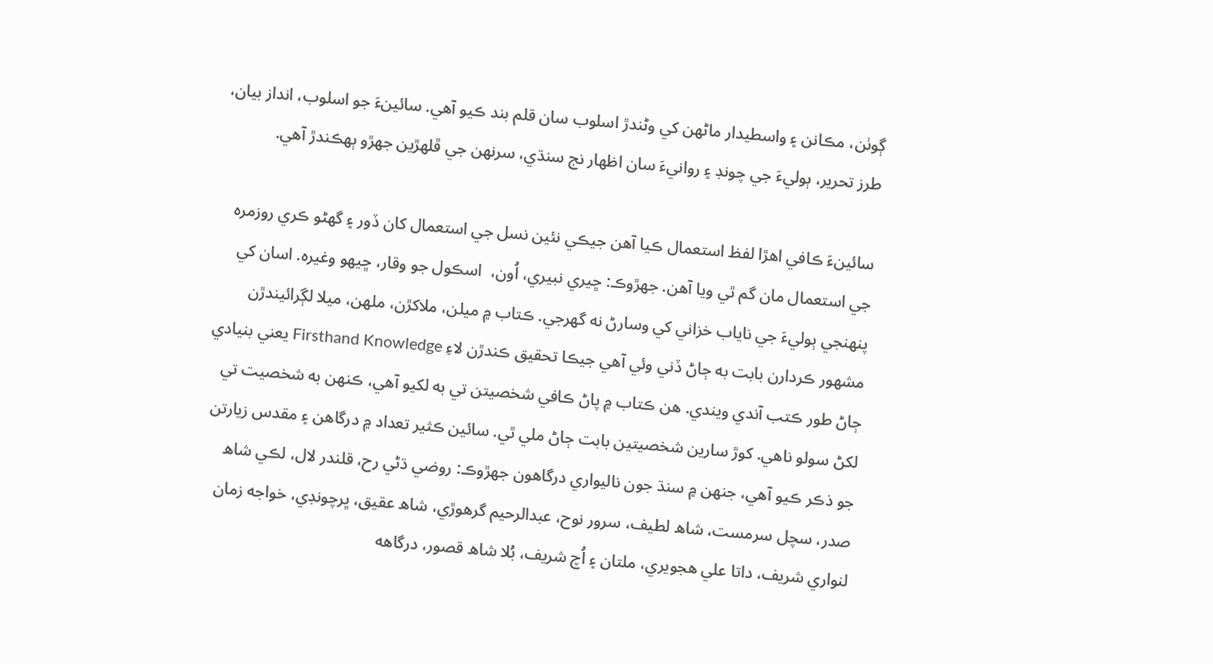ڳوٺن، مڪانن ۽ واسطيدار ماڻهن کي وڻندڙ اسلوب سان قلم بند ڪيو آهي. سائينءَ جو اسلوب، انداز بيان، طرز تحرير، ٻوليءَ جي چونڊ ۽ روانيءَ سان اظهار نج سنڌي، سرنهن جي ڦلهڙين جهڙو ٻهڪندڙ آهي.

سائينءَ ڪافي اهڙا لفظ استعمال ڪيا آهن جيڪي نئين نسل جي استعمال کان ڏور ۽ گهڻو ڪري روزمره جي استعمال مان گم ٿي ويا آهن. جهڙوڪ: ڇيري نبيري، اُون،  اسڪول جو وقار، ڇيهو وغيره. اسان کي پنهنجي ٻوليءَ جي ناياب خزاني کي وسارڻ نه گهرجي. ڪتاب ۾ ميلن، ملاکڙن، ملھن، ميلا لڳرائيندڙن مشهور ڪردارن بابت به ڄاڻ ڏني وئي آهي جيڪا تحقيق ڪندڙن لاءِ Firsthand Knowledge يعني بنيادي ڄاڻ طور ڪتب آندي ويندي. هن ڪتاب ۾ پاڻ ڪافي شخصيتن تي به لکيو آهي، ڪنھن به شخصيت تي لکڻ سولو ناهي. کوڙ سارين شخصيتين بابت ڄاڻ ملي ٿي. سائين ڪثير تعداد ۾ درگاھن ۽ مقدس زيارتن جو ذڪر ڪيو آهي، جنهن ۾ سنڌ جون ناليواري درگاهون جهڙوڪ: روضي ڌڻي رح، قلندر لال، لڪي شاھ صدر، سچل سرمست، شاھ لطيف، سرور نوح، عبدالرحيم گرهوڙي، شاھ عقيق، ڀرچونڊي، خواجه زمان لنواري شريف، داتا علي هجويري، ملتان ۽ اُچ شريف، بُلا شاھ قصور، درگاھه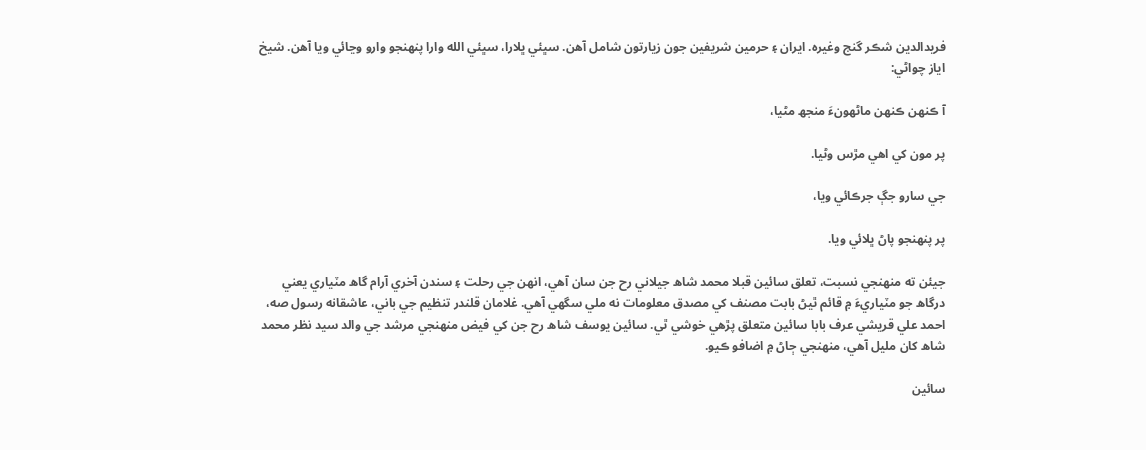فريدالدين شڪر گنج وغيره. ايران ۽ حرمين شريفين جون زيارتون شامل آهن. سڀئي ڀلارا، سڀئي الله وارا پنهنجو وارو وڃائي ويا آهن. شيخ اياز چواڻي:

آ ڪنهن ڪنهن ماڻهونءَ منجھ مڻيا،

پر مون کي اهي مڙس وڻيا.

جي سارو جڳ جرڪائي ويا،

پر پنھنجو پاڻ ڀلائي ويا.

جيئن ته منهنجي نسبت، تعلق سائين قبلا محمد شاھ جيلاني رح جن سان آهي، انهن جي رحلت ۽ سندن آخري آرام گاھ مٽياري يعني درگاھ جو مٽياريءَ ۾ قائم ٿيڻ بابت مصنف کي مصدق معلومات نه ملي سگهي آهي. غلامان قلندر تنظيم جي باني، عاشقانه رسول صه، احمد علي قريشي عرف بابا سائين متعلق پڙهي خوشي ٿي. سائين يوسف شاھ رح جن کي فيض منهنجي مرشد جي والد سيد نظر محمد شاھ کان مليل آهي، منهنجي ڄاڻ ۾ اضافو ڪيو.

سائين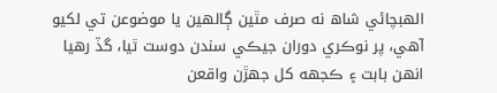الهبچائي شاھ نه صرف مٿين ڳالهين يا موضوعن تي لکيو آهي، پر نوڪري دوران جيڪي سندن دوست ٿيا، گڏ رهيا انهن بابت ۽ ڪجهه کل جهڙن واقعن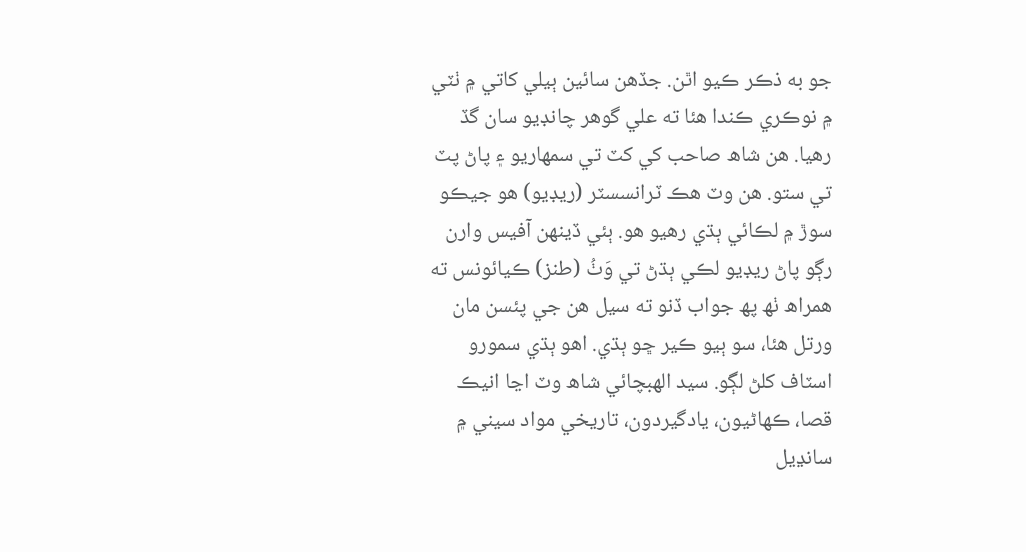جو به ذڪر ڪيو اٿن. جڏهن سائين ٻيلي کاتي ۾ ٺٽي ۾ نوڪري ڪندا هئا ته علي گوهر چانڊيو سان گڏ رهيا. هن شاھ صاحب کي کٽ تي سمھاريو ۽ پاڻ پٽ تي ستو. هن وٽ هڪ ٽرانسسٽر (ريڊيو) هو جيڪو سوڙ ۾ لڪائي ٻڌي رهيو هو. ٻئي ڏينهن آفيس وارن رڳو پاڻ ريڊيو لڪي ٻڌڻ تي وَٺُ (طنز) ڪيائونس ته همراھ ٺھ پھ جواب ڏنو ته سيل هن جي پئسن مان ورتل هئا، سو ٻيو ڪير ڇو ٻڌي. اهو ٻڌي سمورو اسٽاف کلڻ لڳو. سيد الھبچائي شاھ وٽ اڃا انيڪ قصا، ڪهاڻيون، يادگيردون، تاريخي مواد سيني ۾ سانڍيل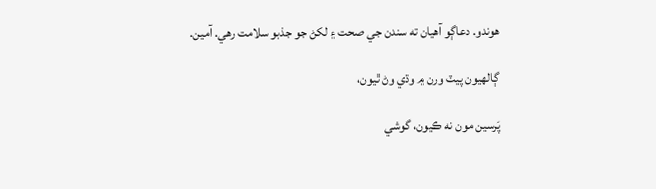هوندو. دعاڳو آهيان ته سندن جي صحت ۽ لکڻ جو جذبو سلامت رهي. آمين.

ڳالهيون پيٽ ورن ۾ وڌي وڻ ٿيون،

پَرسين مون نه ڪيون، گوشي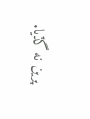پرين نه گڏيا.